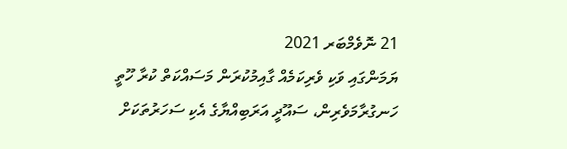21 ނޮވެމްބަރ 2021
ޔަމަންގައި ވަކި ވެރިކަމެއް ގާއިމުކުރަން މަސައްކަތް ކުރާ ހޫތީ ހަނގުރާމަވެރިން، ސައޫދީ އަރަބިއްޔާގެ އެކި ސަހަރުތަކަށް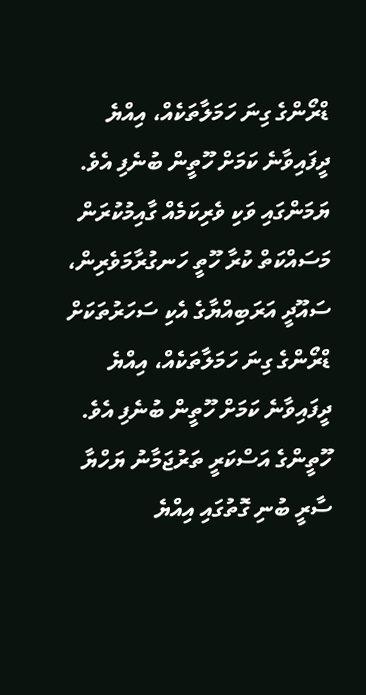ޑްރޯންގެ ގިނަ ހަމަލާތަކެއް، އިއްޔެ ދީފައިވާނެ ކަމަށް ހޫތީން ބުނެފި އެވެ.
ޔަމަންގައި ވަކި ވެރިކަމެއް ގާއިމުކުރަން މަސައްކަތް ކުރާ ހޫތީ ހަނގުރާމަވެރިން، ސައޫދީ އަރަބިއްޔާގެ އެކި ސަހަރުތަކަށް ޑްރޯންގެ ގިނަ ހަމަލާތަކެއް، އިއްޔެ ދީފައިވާނެ ކަމަށް ހޫތީން ބުނެފި އެވެ.
ހޫތީންގެ އަސްކަރީ ތަރުޖަމާނު ޔަހްޔާ ސާރީ ބުނި ގޮތުގައި އިއްޔެ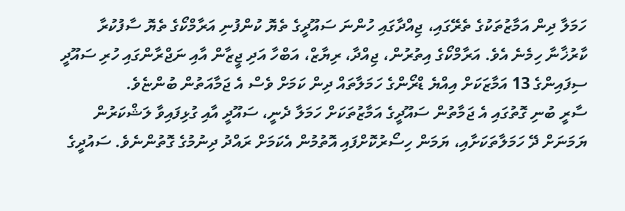ހަމަލާ ދިން އަމާޒުތަކުގެ ތެރޭގައި، ޖިއްދާގައި ހުންނަ ސައޫދީގެ ތެޔޮ ކުންފުނި އަރާމްކޯގެ ތެޔޮ ސާފުކުރާ ކާރުޚާނާ ހިމެނެ އެވެ. އަރާމްކޯގެ އިތުރުން، ޖިއްދާ، ރިޔާޒް، އަބްހާ އަދި ޖީޒާން އާއި ނަޖްރާންގައި ހުރި ސައޫދީ ސިފައިންގެ 13 އަމާޒަކަށް އިއްޔެ ޑްރޯންގެ ހަމަލާތައް ދިން ކަމަށް ވެސް އެ ޖަމާއަތުން ބުންޏެވެ.
ސާރީ ބުނި ގޮތުގައި އެ ޖަމާތުން ސައޫދީގެ އަމާޒުތަކަށް ހަމަލާ ދެނީ، ސައޫދީ އާއި ގުޅިފައިވާ ލަޝްކަރުން ޔަމަނަށް ދޭ ހަމަލާތަކަށާއި، ޔަމަން ހިސޯރުކޮށްފައި އޮތުމުން އެކަމަށް ރައްދު ދިނުމުގެ ގޮތުންނެވެ. ސައުދީގެ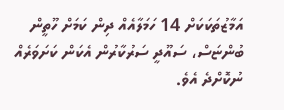އަމާޒުތަކަކަށް 14 ހަމަލާއެއް ދިން ކަމަށް ހޫތީން ބުންޏަސް، ސައޫދީ ސަރުކާރުން އެކަން ކަށަވަރެއް ނުކޮށްދެ އެވެ.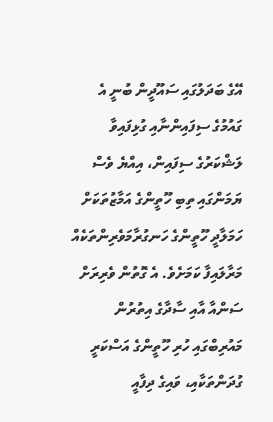އޭގެ ބަދަލުގައި ސައޫދީން ބުނީ އެ ގައުމުގެ ސިފައިންނާއި ގުޅިފައިވާ ލަޝްކަރުގެ ސިފައިން، އިއްޔެ ވެސް ޔަމަންގައި ތިބި ހޫތީންގެ އަމާޒުތަކަށް ހަމަލާދީ ހޫތީންގެ ހަނގުރާމަވެރިންތަކެއް މަރާލައިފާ ކަމަށެވެ. އެ ގޮތުން ވެރިރަށް ސަންއާ އާއި ސާދާގެ އިތުރުން މައުރިބްގައި ހުރި ހޫތީންގެ އަސްކަރީ ގުދަންތަކާއި، ވައިގެ ދިފާއީ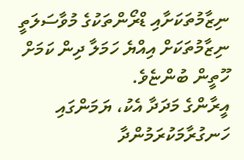ނިޒާމުތަކަށާއި ޑްރޯންތަކުގެ މުވާސަލަތީ ނިޒާމުތަކަށް އިއްޔެ ހަމަލާ ދިން ކަމަށް ހޫތީން ބުންޏެވެ.
އީރާންގެ މަދަދާ އެކު، ޔަމަންގައި ހަނގުރާމަކުރަމުންދާ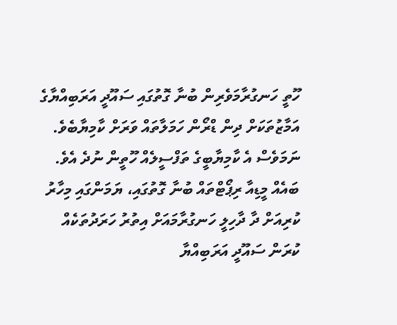ހޫތީ ހަނގުރާމަވެރިން ބުނާ ގޮތުގައި ސައޫދީ އަރަބިއްޔާގެ އަމާޒުތަކަށް ދިން ޑްރޯން ހަމަލާތައް ވަރަށް ކާމިޔާބެވެ. ނަމަވެސް އެ ކާމިޔާބީގެ ތަފްސީލެއް ހޫތީން ނުދެ އެވެ.
ބައެއް މީޑިއާ ރިޕޯޓްތައް ބުނާ ގޮތުގައި، ޔަމަންގައި މިހާރު ކުރިއަށް ދާ ދާހިލީ ހަނގުރާމައަށް އިތުރު ހަރަދުތަކެއް ކުރަން ސައޫދީ އަރަބިއްޔާ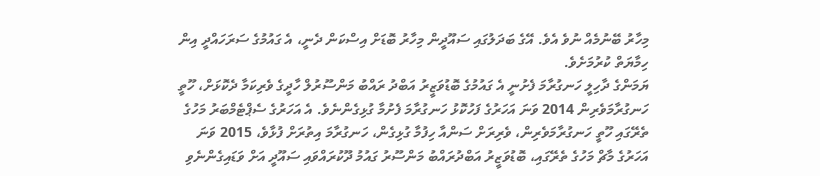މިހާރު ބޭނުމެއް ނުވެ އެވެ. އޭގެ ބަދަލުގައި ސައޫދީން މިހާރު ބޮޑަށް އިސްކަން ދެނީ، އެ ގައުމުގެ ސަރަހައްދީ އިން ހިމާޔަތް ކުރުމަށެވެ.
ޔަމަންގެ ދާހިލީ ހަނގުރާމަ ފެށުނީ އެ ގައުމުގެ ބޮޑުވަޒީރު އަބްދު ރައްބު މަންސޫރުލް ހާދީގެ ވެރިކަމާ ދެކޮޅަށް، ހޫތީ ހަނގުރާމަވެރިން 2014 ވަނަ އަހަރުގެ ފަހުކޮޅު ހަނގުރާމަ ފެށުމާ ގުޅިގެންނެވެ. އެ އަހަރުގެ ސެޕްޓެމްބަރު މަހުގެ ތެރޭގައި ހޫތީ ހަނގުރާމަވެރިން، ވެރިރަށް ސަންއާ ހިފުމާ ގުޅިގެން، ހަނގުރާމަ އިތުރަށް ފުޅާވެ، 2015 ވަނަ އަހަރުގެ މާޗް މަހުގެ ތެރޭގައި، ބޮޑުވަޒީރު އަބްދުރައްބު މަންސޫރު ގައުމު ދޫކުރައްވައި ސައޫދީ އަށް ވަޑައިގެންނެވި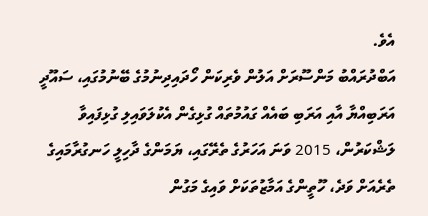އެވެ.
އަބްދުރައްބު މަންސޫރަށް އަލުން ވެރިކަން ހޯދައިދިނުމުގެ ބޭނުމުގައި، ސައޫދީ އަރަބިއްޔާ އާއި އަރަބި ބައެއް ގައުމުތައް ގުޅިގެން އެކުލަވައިލި ގުޅިފައިވާ ލަޝްކަރުން، 2015 ވަނަ އަހަރުގެ ތެރޭގައި، ޔަމަންގެ ދާހިލީ ހަނގުރާމައިގެ ތެރެއަށް ވަދެ، ހޫތީންގެ އަމާޒުތަކަށް ވައިގެ މަގުން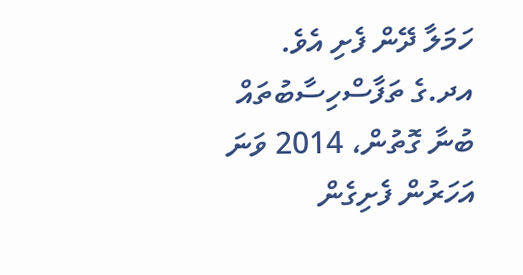ހަމަލާ ދޭން ފެށި އެވެ.
އދ.ގެ ތަފާސްހިސާބުތައް ބުނާ ގޮތުން، 2014 ވަނަ އަހަރުން ފެށިގެން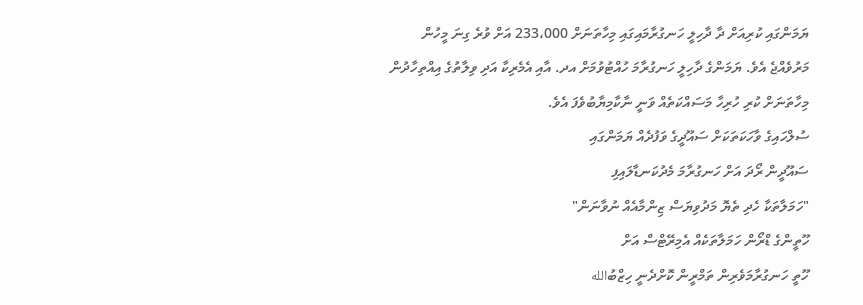ޔަމަންގައި ކުރިއަށް ދާ ދާހިލީ ހަނގުރާމައިގައި މިހާތަނަށް 233،000 އަށް ވުރެ ގިނަ މީހުން މަރުވެއްޖެ އެވެ. ޔަމަންގެ ދާހިލީ ހަނގުރާމަ ހުއްޓުވުމަށް އދ. އާއި އެމެރިކާ އަދި ވިލާތުގެ އިއްތިހާދުން މިހާތަނަށް ކުރި ހުރިހާ މަސައްކަތެއް ވަނީ ނާކާމިޔާބުވެފަ އެވެ.
ސުލްހައިގެ ވާހަކަތަކަށް ސައޫދީގެ ވަފުދެއް ޔަމަންގައި
ސައޫދީން ރޯދަ އަށް ހަނގުރާމަ މެދުކަނޑާލައިފި
"ހަމަލާތަކާ ހެދި ތެޔޮ މަދުވިޔަސް ޒިންމާއެއް ނުވާނަން"
ހޫތީންގެ ޑްރޯން ހަމަލާތަކެއް އެމިރޭޓްސް އަށް
ހޫތީ ހަނގުރާމަވެރިން ތަމްރީން ކޮށްދެނީ ހިޒްބުالله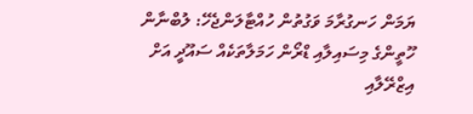ޔަމަން ހަނގުރާމަ ވަގުތުން ހުއްޓާލަންޖެހޭ: ލުބްނާން
ހޫތީންގެ މިސައިލާއި ޑްރޯން ހަމަލާތަކެއް ސައޫދީ އަށް
އިޒްރޭލާއި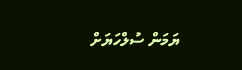ޔަމަން ސުލްހަޔަށް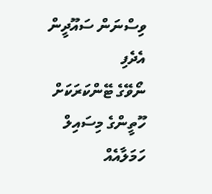ވިސްނަން ސައޫދީން އެދެފި
ނޯވޭގެ ޓޭންކަރަކަށް ހޫތީންގެ މިސައިލް ހަމަލާއެއް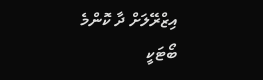އިޒްރޭލަށް ދާ ކޮންމެ ބޯޓަކީ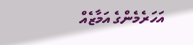އަހަރެމެންގެ އަމާޒެއް